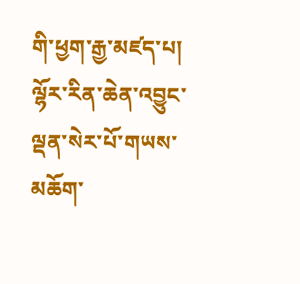གི་ཕྱག་རྒྱ་མཛད་པ། ལྷོར་རིན་ཆེན་འབྱུང་ལྡན་སེར་པོ་གཡས་མཆོག་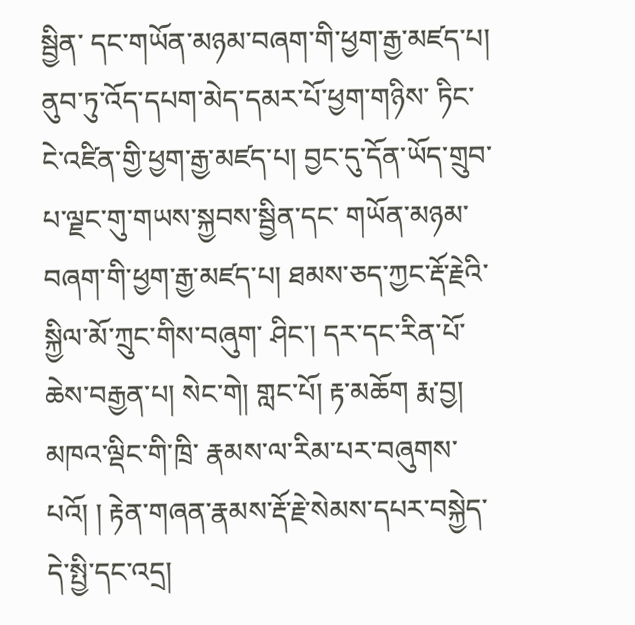སྦྱིན་ དང་གཡོན་མཉམ་བཞག་གི་ཕྱག་རྒྱ་མཛད་པ། ནུབ་ཏུ་འོད་དཔག་མེད་དམར་པོ་ཕྱག་གཉིས་ ཏིང་ངེ་འཛིན་གྱི་ཕྱག་རྒྱ་མཛད་པ། བྱང་དུ་དོན་ཡོད་གྲུབ་པ་ལྗང་གུ་གཡས་སྐྱབས་སྦྱིན་དང་ གཡོན་མཉམ་བཞག་གི་ཕྱག་རྒྱ་མཛད་པ། ཐམས་ཅད་ཀྱང་རྡོ་རྗེའི་སྐྱིལ་མོ་ཀྲུང་གིས་བཞུག་ ཤིང་། དར་དང་རིན་པོ་ཆེས་བརྒྱན་པ། སེང་གེ། གླང་པོ། རྟ་མཆོག རྨ་བྱ། མཁའ་ལྡིང་གི་ཁྲི་ རྣམས་ལ་རིམ་པར་བཞུགས་པའོ། ། རྟེན་གཞན་རྣམས་རྡོ་རྗེ་སེམས་དཔར་བསྐྱེད་དེ་སྤྱི་དང་འདྲ།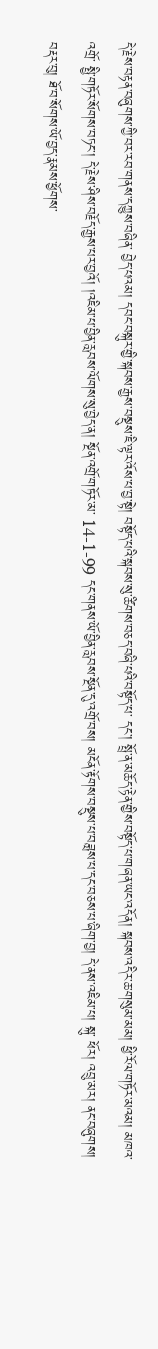དེ་རྗེས་བརྟན་བཞུགས་ཀྱི་བར་རབ་གནས་དཀྱུས་བཞིན་ བྱེད་པའམ། དབང་བསྐུར་གྱི་སྐབས་རྒྱས་བསྡུས་ཇི་ལྟར་འོས་པ་བྱ་སྟེ། བསྟོད་པའི་སྐབས་སུ་ཚིགས་བཅད་བཞི་པའི་བསྟོད་པ་ དང་། སྤྲོ་ན་མཆོད་རྟེན་གྱིས་བསྟོད་པ་གཞན་ཡང་འདོན། སྐབས་འདིར་ཆ་གསུམ་མམ། ཕྱི་རོལ་གཏོར་མའམ། མཁའ་འགྲོ་ སྤྱི་གཏོར་སོགས་བཏང་། དེ་རྗེས་ཤིས་བརྗོད་རྒྱས་པར་བྱའོ། །འཇིམ་པ་བྱིན་རླབས་ལོགས་སུ་བྱེད་ན། སྔོན་འགྲོ་གཏོར་མ་ 14-1-99 དང་གནས་ཡོ་བྱིན་རླབས་སྔོན་དུ་འགྲོ་བས། མངོན་རྟོགས་བསྡུས་པ་བཟླས་པ་དང་བཅས་པ་ཞིག་བྱ། དེ་ནས་འཇིམ་པ། སྐུ་ ཕོར། འབྲུ་མར། ནང་བཞུགས། བརྡར་བུ། ཐོ་བ་སོགས་ཡོ་བྱད་རྣམས་ཕྱོགས་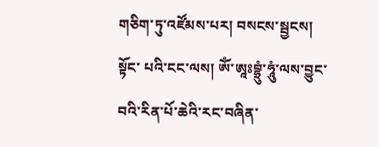གཅིག་ཏུ་འཛོམས་པར། བསངས་སྦྱངས། སྟོང་ པའི་ངང་ལས། ༀ་ཨཱཿབྷྲུཾ་ཧཱུཾ་ལས་བྱུང་བའི་རིན་པོ་ཆེའི་རང་བཞིན་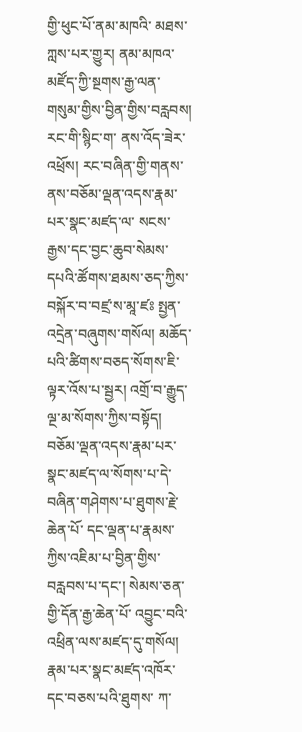གྱི་ཕུང་པོ་ནམ་མཁའི་ མཐས་ཀླས་པར་གྱུར། ནམ་མཁའ་མཛོད་ཀྱི་སྔགས་རྒྱ་ལན་གསུམ་གྱིས་བྱིན་གྱིས་བརླབས། རང་གི་སྙིང་ག་ ནས་འོད་ཟེར་འཕྲོས། རང་བཞིན་གྱི་གནས་ནས་བཅོམ་ལྡན་འདས་རྣམ་པར་སྣང་མཛད་ལ་ སངས་རྒྱས་དང་བྱང་ཆུབ་སེམས་དཔའི་ཚོགས་ཐམས་ཅད་ཀྱིས་བསྐོར་བ་བཛྲ་ས་མཱ་ཛཿ སྤྱན་ འདྲེན་བཞུགས་གསོལ། མཆོད་པའི་ཚིགས་བཅད་སོགས་ཇི་ལྟར་འོས་པ་སྦྱར། འགྲོ་བ་རྒྱུད་ལྔ་མ་སོགས་ཀྱིས་བསྟོད། བཅོམ་ལྡན་འདས་རྣམ་པར་སྣང་མཛད་ལ་སོགས་པ་དེ་བཞིན་གཤེགས་པ་ཐུགས་རྗེ་ཆེན་པོ་ དང་ལྡན་པ་རྣམས་ཀྱིས་འཇིམ་པ་བྱིན་གྱིས་བརླབས་པ་དང་། སེམས་ཅན་གྱི་དོན་རྒྱ་ཆེན་པོ་ འབྱུང་བའི་འཕྲིན་ལས་མཛད་དུ་གསོལ། རྣམ་པར་སྣང་མཛད་འཁོར་དང་བཅས་པའི་ཐུགས་ ཀ་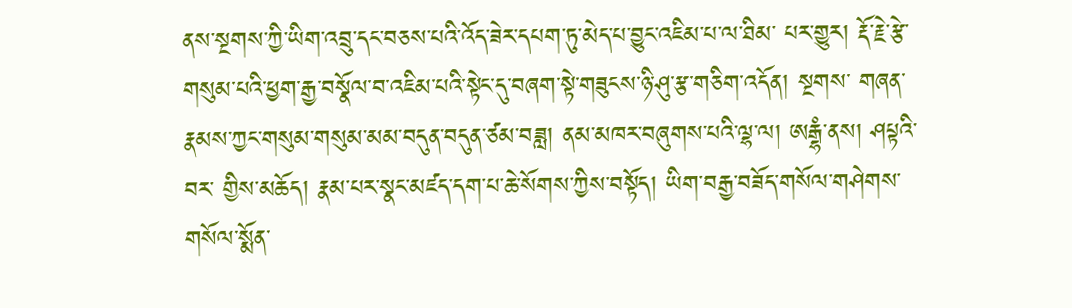ནས་སྔགས་ཀྱི་ཡིག་འབྲུ་དང་བཅས་པའི་འོད་ཟེར་དཔག་ཏུ་མེད་པ་བྱུང་འཇིམ་པ་ལ་ཐིམ་ པར་གྱུར། རྡོ་རྗེ་རྩེ་གསུམ་པའི་ཕྱག་རྒྱ་བསྣོལ་བ་འཇིམ་པའི་སྟེང་དུ་བཞག་སྟེ་གཟུངས་ཉི་ཤུ་རྩ་གཅིག་འདོན། སྔགས་ གཞན་རྣམས་ཀྱང་གསུམ་གསུམ་མམ་བདུན་བདུན་ཙམ་བཟླ། ནམ་མཁར་བཞུགས་པའི་ལྷ་ལ། ཨརྒྷཾ་ནས། ཤཔྟའི་བར་ གྱིས་མཆོད། རྣམ་པར་སྣང་མཛད་དག་པ་ཆེ་སོགས་ཀྱིས་བསྟོད། ཡིག་བརྒྱ་བཟོད་གསོལ་གཤེགས་གསོལ་སྨོན་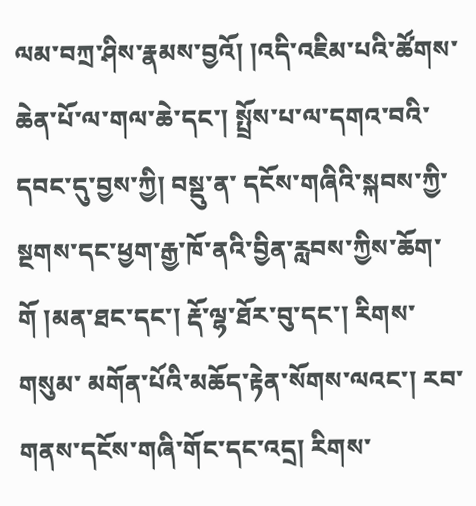ལམ་བཀྲ་ཤིས་རྣམས་བྱའོ། །འདི་འཇིམ་པའི་ཚོགས་ཆེན་པོ་ལ་གལ་ཆེ་དང་། སྤྲོས་པ་ལ་དགའ་བའི་དབང་དུ་བྱས་ཀྱི། བསྡུ་ན་ དངོས་གཞིའི་སྐབས་ཀྱི་སྔགས་དང་ཕྱག་རྒྱ་ཁོ་ནའི་བྱིན་རླབས་ཀྱིས་ཆོག་གོ །མན་ཐང་དང་། རྡོ་ལྷ་ཐོར་བུ་དང་། རིགས་གསུམ་ མགོན་པོའི་མཆོད་རྟེན་སོགས་ལའང་། རབ་གནས་དངོས་གཞི་གོང་དང་འདྲ། རིགས་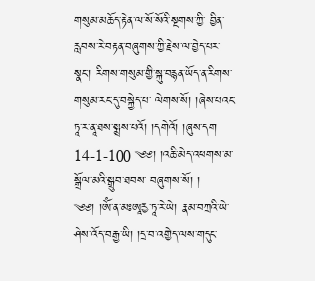གསུམ་མཆོད་རྟེན་ལ་སོ་སོའི་སྔགས་ཀྱི་ བྱིན་རླབས་རེ་བརྟན་བཞུགས་ཀྱི་རྗེས་ལ་བྱེད་པར་སྣང་། རིགས་གསུམ་གྱི་སྐུ་བརྙན་ཡོད་ན་རིགས་གསུམ་རང་དུ་བསྐྱེད་པ་ ལེགས་སོ། །ཞེས་པའང་ཏཱ་ར་ནཱ་ཐས་སྨྲས་པའོ། །དགེའོ། །ཞུས་དག 14-1-100 ༄༅། །འཆི་མེད་འཕགས་མ་སྒྲོལ་མའི་སྒྲུབ་ཐབས་ བཞུགས་སོ། ། ༄༅། །ༀ་ན་མཿཨཱརྱ་ཏཱ་རེ་ཡེ། རྣམ་བཀྲའི་ཡེ་ཤེས་འོད་བརྒྱ་ཡི། །དྲ་བ་འགྱེད་ལས་གདུང་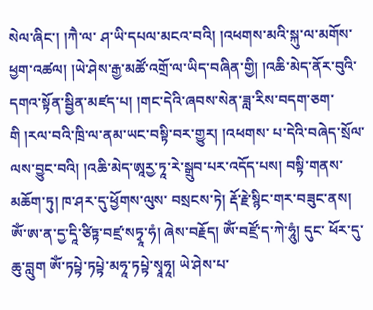སེལ་ཞིང་། །ཀཻ་ལ་ ཤ་ཡི་དཔལ་མངའ་བའི། །འཕགས་མའི་སྐུ་ལ་མགོས་ཕྱག་འཚལ། །ཡེ་ཤེས་རྒྱ་མཚོ་འགྲོ་ལ་ཡིད་བཞིན་གྱི། །འཆི་མེད་ནོར་བུའི་ དགའ་སྟོན་སྦྱིན་མཛད་པ། །གང་དེའི་ཞབས་སེན་ཟླ་རིས་བདག་ཅག་གི །རལ་བའི་ཁྲི་ལ་ནམ་ཡང་བསྟི་བར་གྱུར། །འཕགས་ པ་དེའི་བཞེད་སྲོལ་ལས་བྱུང་བའི། །འཆི་མེད་ཨཱརྱ་ཏཱ་རེ་སྒྲུབ་པར་འདོད་པས། བསྟི་གནས་མཆོག་ཏུ། ཁ་ཤར་དུ་ཕྱོགས་ལུས་ བསྲངས་ཏེ། རྡོ་རྗེ་སྙིང་གར་བཟུང་ནས། ༀ་ཨ་ན་དྱ་དཱི་ཙིཏྟ་བཛྲ་སཏྭཱ་ཧཾ། ཞེས་བརྗོད། ༀ་བཛྲོ་ད་ཀེ་ཧཱུཾ། དུང་ ཕོར་དུ་ཆུ་བླུག ༀ་ཏཔྟེ་ཏཔྟེ་མཧཱ་ཏཔྟེ་སྭཱཧཱ། ཡེ་ཤེས་པ་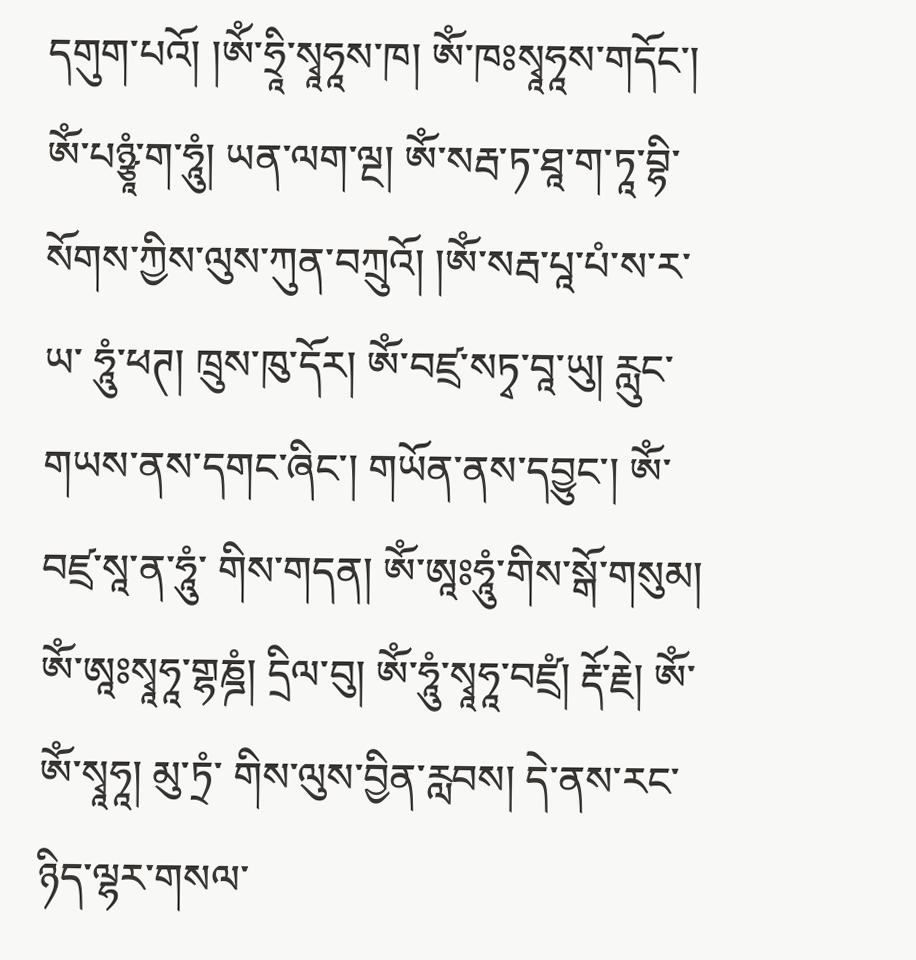དགུག་པའོ། །ༀ་ཧྲཱི་སྭཱཧཱས་ཁ། ༀ་ཁཿསྭཱཧཱས་གདོང་། ༀ་པཉྩཱཾ་ག་ཧཱུཾ། ཡན་ལག་ལྔ། ༀ་སརྦ་ཏ་ཐཱ་ག་ཏཱ་བྷི་སོགས་ཀྱིས་ལུས་ཀུན་བཀྲུའོ། །ༀ་སརྦ་པཱ་པཾ་ས་ར་ཡ་ ཧཱུཾ་ཕཊ། ཁྲུས་ཁུ་དོར། ༀ་བཛྲ་སཏྭ་བཱ་ཡུ། རླུང་གཡས་ནས་དགང་ཞིང་། གཡོན་ནས་དབྱུང་། ༀ་བཛྲ་སཱ་ན་ཧཱུཾ་ གིས་གདན། ༀ་ཨཱཿཧཱུཾ་གིས་སྒོ་གསུམ། ༀ་ཨཱཿསྭཱཧཱ་གྷཎྜཾ། དྲིལ་བུ། ༀ་ཧཱུཾ་སྭཱཧཱ་བཛྲཾ། རྡོ་རྗེ། ༀ་ༀ་སྭཱཧཱ། མུ་ཏྲཾ་ གིས་ལུས་བྱིན་རླབས། དེ་ནས་རང་ཉིད་ལྷར་གསལ་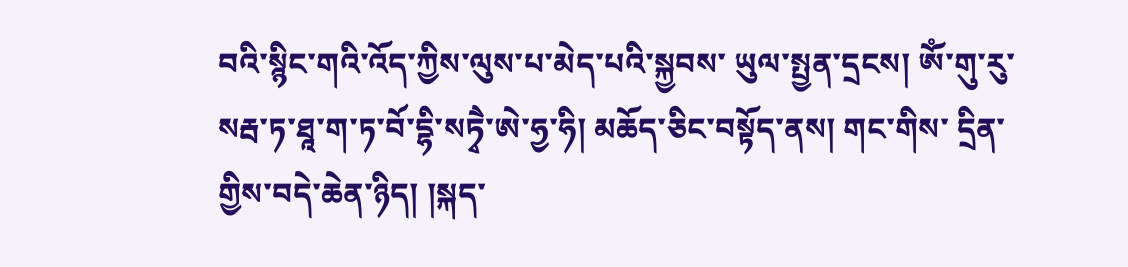བའི་སྙིང་གའི་འོད་ཀྱིས་ལུས་པ་མེད་པའི་སྐྱབས་ ཡུལ་སྤྱན་དྲངས། ༀ་གུ་རུ་སརྦ་ཏ་ཐཱ་ག་ཏ་བོ་དྷི་སཏྭཻ་ཨེ་ཧྱ་ཧི། མཆོད་ཅིང་བསྟོད་ནས། གང་གིས་ དྲིན་གྱིས་བདེ་ཆེན་ཉིད། །སྐད་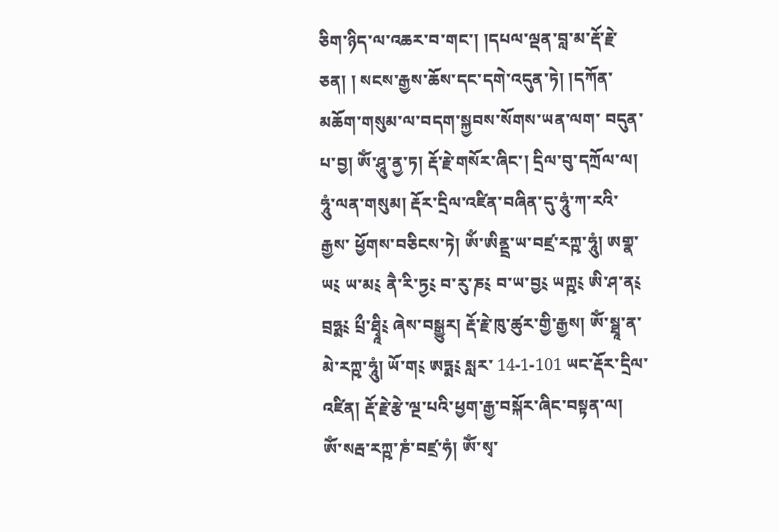ཅིག་ཉིད་ལ་འཆར་བ་གང་། །དཔལ་ལྡན་བླ་མ་རྡོ་རྗེ་ཅན། ། སངས་རྒྱས་ཆོས་དང་དགེ་འདུན་ཏེ། །དཀོན་མཆོག་གསུམ་ལ་བདག་སྐྱབས་སོགས་ཡན་ལག་ བདུན་པ་བྱ། ༀ་ཤཱུ་ནྱ་ཏ། རྡོ་རྗེ་གསོར་ཞིང་། དྲིལ་བུ་དཀྲོལ་ལ། ཧཱུཾ་ལན་གསུམ། རྡོར་དྲིལ་འཛིན་བཞིན་དུ་ཧཱུཾ་ཀ་རའི་རྒྱས་ ཕྱོགས་བཅིངས་ཏེ། ༀ་ཨིནྡྲ་ཡ་བཛྲ་རཀྵ་ཧཱུཾ། ཨགྣ་ཡ༴ ཡ་མ༴ ནཻ་རི་ཏྱ༴ བ་རུ་ཎ༴ བ་ཡ་བྱ༴ ཡཀྵ༴ ཨི་ཤ་ན༴ བྲཧྨ༴ པྲྀ་ཐྭཱི༴ ཞེས་བསྒྱུར། རྡོ་རྗེ་ཁུ་ཚུར་གྱི་རྒྱས། ༀ་སྠཱ་ན་མེ་རཀྵ་ཧཱུཾ། ཡོ་ག༴ ཨཏྨ༴ སླར་ 14-1-101 ཡང་རྡོར་དྲིལ་འཛིན། རྡོ་རྗེ་རྩེ་ལྔ་པའི་ཕྱག་རྒྱ་བསྐོར་ཞིང་བསྟན་ལ། ༀ་སརྦ་རཀྵ་ཎཾ་བཛྲ་ཧཾ། ༀ་སྭ་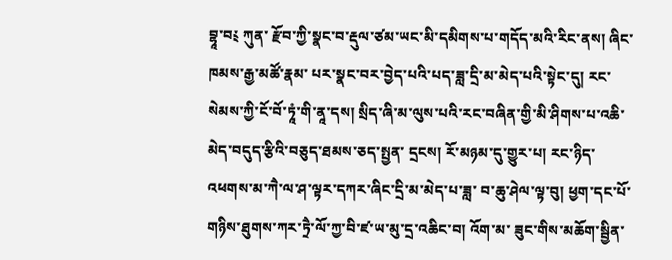བྷཱ་བ༴ ཀུན་ རྫོབ་ཀྱི་སྣང་བ་རྡུལ་ཙམ་ཡང་མི་དམིགས་པ་གདོད་མའི་རིང་ནས། ཞིང་ཁམས་རྒྱ་མཚོ་རྣམ་ པར་སྣང་བར་བྱེད་པའི་པད་ཟླ་དྲི་མ་མེད་པའི་སྟེང་དུ། རང་སེམས་ཀྱི་ངོ་བོ་ཏཱཾ་གི་ནཱ་དས། སྲིད་ཞི་མ་ལུས་པའི་རང་བཞིན་གྱི་མི་ཤིགས་པ་འཆི་མེད་བདུད་རྩིའི་བཅུད་ཐམས་ཅད་སྤྱན་ དྲངས། རོ་མཉམ་དུ་གྱུར་པ། རང་ཉིད་འཕགས་མ་ཀཻ་ལ་ཤ་ལྟར་དཀར་ཞིང་དྲི་མ་མེད་པ་ཟླ་ བ་ཆུ་ཤེལ་ལྟ་བུ། ཕྱག་དང་པོ་གཉིས་ཐུགས་ཀར་ཏྲཻ་ལོ་ཀྱ་བི་ཛ་ཡ་མུ་དྲ་འཆིང་བ། འོག་མ་ ཟུང་གིས་མཆོག་སྦྱིན་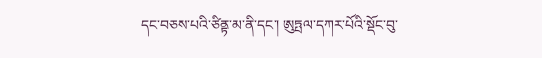དང་བཅས་པའི་ཙིནྟ་མ་ནི་དང་། ཨུཏྤལ་དཀར་པོའི་སྡོང་བུ་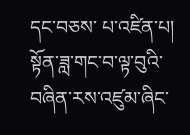དང་བཅས་ པ་འཛིན་པ། སྟོན་ཟླ་གང་བ་ལྟ་བུའི་བཞིན་རས་འཛུམ་ཞིང་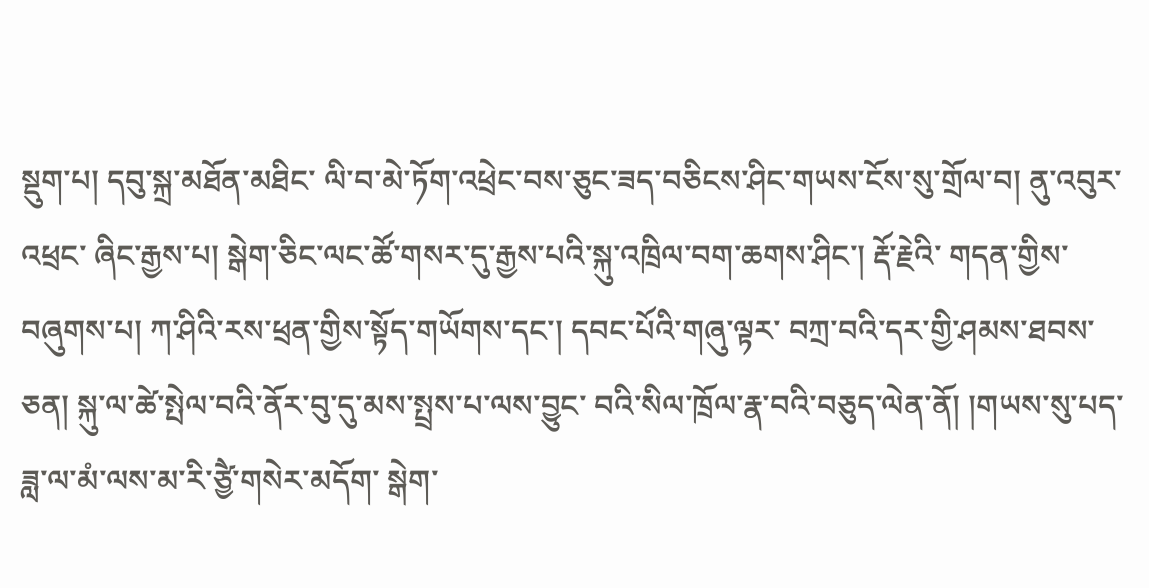སྡུག་པ། དབུ་སྐྲ་མཐོན་མཐིང་ ལི་བ་མེ་ཏོག་འཕྲེང་བས་ཅུང་ཟད་བཅིངས་ཤིང་གཡས་ངོས་སུ་གྲོལ་བ། ནུ་འབུར་འཕྲང་ ཞིང་རྒྱས་པ། སྒེག་ཅིང་ལང་ཚོ་གསར་དུ་རྒྱས་པའི་སྐུ་འཁྲིལ་བག་ཆགས་ཤིང་། རྡོ་རྗེའི་ གདན་གྱིས་བཞུགས་པ། ཀ་ཤིའི་རས་ཕྲན་གྱིས་སྟོད་གཡོགས་དང་། དབང་པོའི་གཞུ་ལྟར་ བཀྲ་བའི་དར་གྱི་ཤམས་ཐབས་ཅན། སྐུ་ལ་ཚེ་སྤེལ་བའི་ནོར་བུ་དུ་མས་སྤྲས་པ་ལས་བྱུང་ བའི་སིལ་ཁྲོལ་རྣ་བའི་བཅུད་ལེན་ནོ། །གཡས་སུ་པད་ཟླ་ལ་མཾ་ལས་མ་རི་ཙྱཻ་གསེར་མདོག་ སྒེག་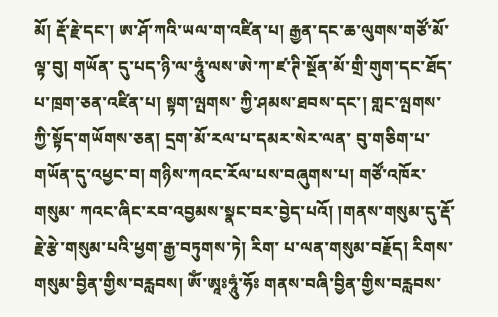མོ། རྡོ་རྗེ་དང་། ཨ་ཤོ་ཀའི་ཡལ་ག་འཛིན་པ། རྒྱན་དང་ཆ་ལུགས་གཙོ་མོ་ལྟ་བུ། གཡོན་ དུ་པད་ཉི་ལ་ཧཱུཾ་ལས་ཨེ་ཀ་ཛ་ཊི་སྔོན་མོ་གྲི་གུག་དང་ཐོད་པ་ཁྲག་ཅན་འཛིན་པ། སྟག་ལྤགས་ ཀྱི་ཤམས་ཐབས་དང་། གླང་ལྤགས་ཀྱི་སྟོད་གཡོགས་ཅན། དྲག་མོ་རལ་པ་དམར་སེར་ལན་ བུ་གཅིག་པ་གཡོན་དུ་འཕྱང་བ། གཉིས་ཀའང་རོལ་པས་བཞུགས་པ། གཙོ་འཁོར་གསུམ་ ཀའང་ཞིང་རབ་འབྱམས་སྣང་བར་བྱེད་པའོ། །གནས་གསུམ་དུ་རྡོ་རྗེ་རྩེ་གསུམ་པའི་ཕྱག་རྒྱ་བཏུགས་ཏེ། རིག་ པ་ལན་གསུམ་བརྗོད། རིགས་གསུམ་བྱིན་གྱིས་བརླབས། ༀ་ཨཱཿཧཱུཾ་ཧོཿ གནས་བཞི་བྱིན་གྱིས་བརླབས་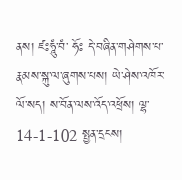ནས། ཛཿཧཱུཾ་བཾ་ ཧོཿ དེ་བཞིན་གཤེགས་པ་རྣམས་སྐུ་ལ་ཞུགས་པས། ཡེ་ཤེས་འཁོར་ལོ་སད། ས་བོན་ལས་འོད་འཕྲོས། ལྷ་ 14-1-102 སྤྱན་དྲངས།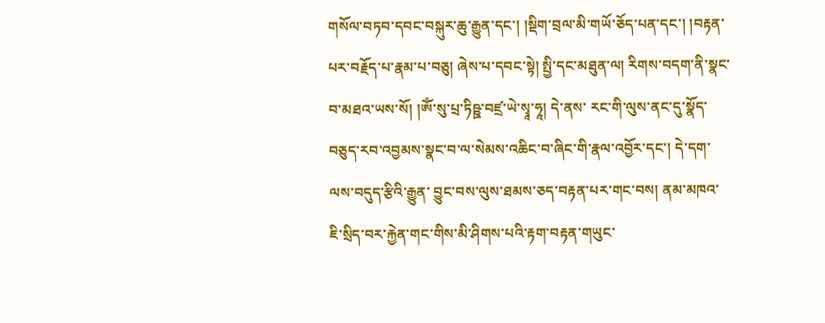གསོལ་བཏབ་དབང་བསྐུར་ཆུ་རྒྱུན་དང་། །སྡིག་བྲལ་མི་གཡོ་ཅོད་པན་དང་། །བརྟན་པར་བརྗོད་པ་རྣམ་པ་བཅུ། ཞེས་པ་དབང་སྟེ། སྤྱི་དང་མཐུན་ལ། རིགས་བདག་ནི་སྣང་བ་མཐའ་ཡས་སོ། །ༀ་སུ་པྲ་ཏིཥྛ་བཛྲ་ཡེ་སྭཱ་ཧཱ། དེ་ནས་ རང་གི་ལུས་ནང་དུ་སྣོད་བཅུད་རབ་འབྱམས་སྣང་བ་ལ་སེམས་འཆིང་བ་ཞིང་གི་རྣལ་འབྱོར་དང་། དེ་དག་ལས་བདུད་རྩིའི་རྒྱུན་ བྱུང་བས་ལུས་ཐམས་ཅད་བརྟན་པར་གང་བས། ནམ་མཁའ་ཇི་སྲིད་བར་རྐྱེན་གང་གིས་མི་ཤིགས་པའི་རྟག་བརྟན་གཡུང་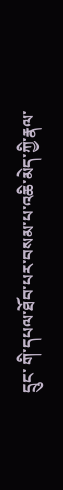དྲུང་ གི་དཔལ་ཐོབ་པར་བསམ་པ་འཆི་མེད་ཀྱི་རྣལ་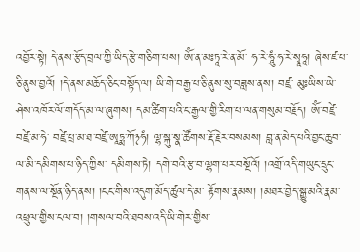འབྱོར་སྟེ། དེ་ནས་རྩོད་བྲལ་ཀྱི་ཡིད་རྩེ་གཅིག་པས། ༀ་ན་མཿཏཱ་རེ་ན་མོ་ ཧ་རེ་ཧཱུཾ་ཧ་རེ་སྭཱཧཱ། ཞེས་ཛ་པ་ཅི་ནུས་བྱའོ། །དེ་ནས་མཆོད་ཅིང་བསྟོད་ལ། ཡི་གེ་བརྒྱ་པ་ཅི་ནུས་སུ་བཟླས་ནས། བཛྲ་ མུཿཡིས་ཡེ་ཤེས་འཁོར་ལོ་གདོད་མ་ལ་ཞུགས། དམ་ཚིག་པའི་ང་རྒྱལ་གྱི་རིག་པ་ལན་གསུམ་བརྗོད། ༀ་བཛྲེ་བཛྲེ་མ་ཧེ་ བཛྲེ་པྲ་མ་ཐ་བཛྲེ་ཨཱཏྨ་ཀོ྅ཧཾ། ལྷ་སྐུ་སྣ་ཚོགས་རྡོ་རྗེར་བསམས། བླ་ན་མེད་པའི་བྱང་ཆུབ་ལ་མི་དམིགས་པ་ཉིད་ཀྱིས་ དམིགས་ཏེ། དགེ་བའི་རྩ་བ་ལྷག་པར་བསྔོའོ། །འགྲོ་འདི་གཡུང་དྲུང་གནས་ལ་སྔོན་ཉིད་ནས། །ངང་གིས་འདུག་མོད་ཚུལ་དེ་མ་ རྟོགས་རྣམས། །མཐར་བྱེད་སྒྱུ་མའི་རྣམ་འཕྲུལ་གྱིས་ངལ་བ། །གསལ་བའི་ཐབས་འདི་ཡི་གེར་གྱིས་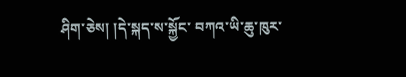ཤིག་ཅེས། །དེ་སྐད་ས་སྐྱོང་ བཀའ་ཡི་ཆུ་ཁུར་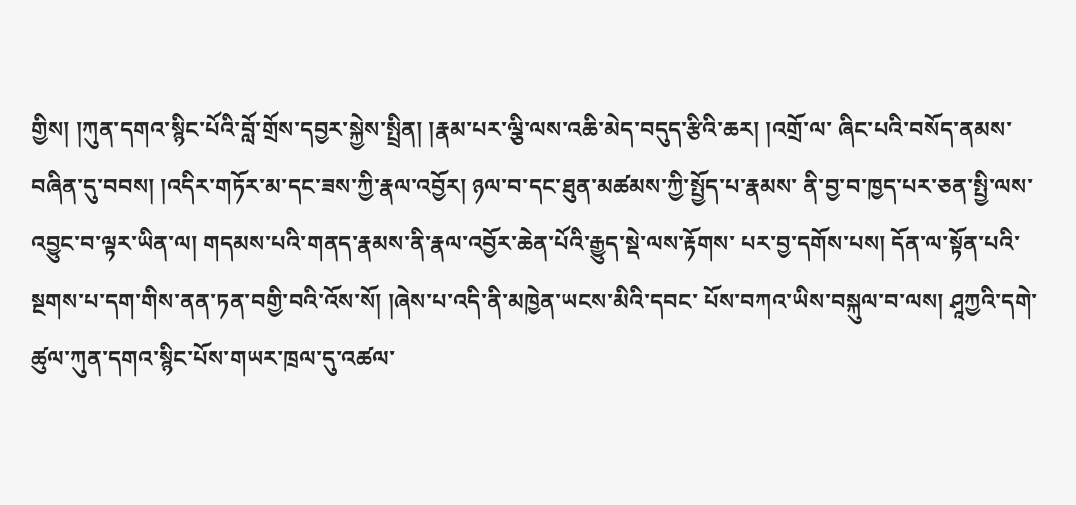གྱིས། །ཀུན་དགའ་སྙིང་པོའི་བློ་གྲོས་དབྱར་སྐྱེས་སྤྲིན། །རྣམ་པར་ལྕི་ལས་འཆི་མེད་བདུད་རྩིའི་ཆར། །འགྲོ་ལ་ ཞིང་པའི་བསོད་ནམས་བཞིན་དུ་བབས། །འདིར་གཏོར་མ་དང་ཟས་ཀྱི་རྣལ་འབྱོར། ཉལ་བ་དང་ཐུན་མཚམས་ཀྱི་སྤྱོད་པ་རྣམས་ ནི་བྱ་བ་ཁྱད་པར་ཅན་སྤྱི་ལས་འབྱུང་བ་ལྟར་ཡིན་ལ། གདམས་པའི་གནད་རྣམས་ནི་རྣལ་འབྱོར་ཆེན་པོའི་རྒྱུད་སྡེ་ལས་རྟོགས་ པར་བྱ་དགོས་པས། དོན་ལ་སྟོན་པའི་སྔགས་པ་དག་གིས་ནན་ཏན་བགྱི་བའི་འོས་སོ། །ཞེས་པ་འདི་ནི་མཁྱེན་ཡངས་མིའི་དབང་ པོས་བཀའ་ཡིས་བསྐུལ་བ་ལས། ཤཱཀྱའི་དགེ་ཚུལ་ཀུན་དགའ་སྙིང་པོས་གཡར་ཁྲལ་དུ་འཚལ་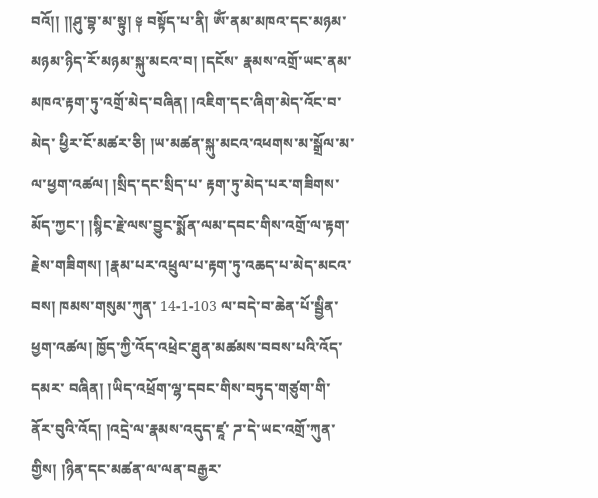བའོ།། །།ཤུ་བྷ་མ་སྟུ། ༈ བསྟོད་པ་ནི། ༀ་ནམ་མཁའ་དང་མཉམ་མཉམ་ཉིད་རོ་མཉམ་སྐུ་མངའ་བ། །དངོས་ རྣམས་འགྲོ་ཡང་ནམ་མཁའ་རྟག་ཏུ་འགྲོ་མེད་བཞིན། །འཇིག་དང་ཞིག་མེད་འོང་བ་མེད་ ཕྱིར་ངོ་མཚར་ཅི། །ཡ་མཚན་སྐུ་མངའ་འཕགས་མ་སྒྲོལ་མ་ལ་ཕྱག་འཚལ། །སྲིད་དང་སྲིད་པ་ རྟག་ཏུ་མེད་པར་གཟིགས་མོད་ཀྱང་། །སྙིང་རྗེ་ལས་བྱུང་སྨོན་ལམ་དབང་གིས་འགྲོ་ལ་རྟག་ རྗེས་གཟིགས། །རྣམ་པར་འཕྲུལ་པ་རྟག་ཏུ་འཆད་པ་མེད་མངའ་བས། ཁམས་གསུམ་ཀུན་ 14-1-103 ལ་བདེ་བ་ཆེན་པོ་སྦྱིན་ཕྱག་འཚལ། ཁྱོད་ཀྱི་འོད་འཕྲེང་ཐུན་མཚམས་བབས་པའི་འོད་དམར་ བཞིན། །ཡིད་འཕྲོག་ལྷ་དབང་གིས་བཏུད་གཙུག་གི་ནོར་བུའི་འོད། །འདྲེ་ལ་རྣམས་འདུད་ཛཱ་ ཌ་དེ་ཡང་འགྲོ་ཀུན་གྱིས། །ཉིན་དང་མཚན་ལ་ལན་བརྒྱར་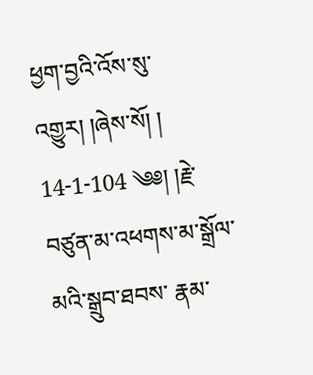ཕྱག་བྱའི་འོས་སུ་འགྱུར། །ཞེས་སོ། ། 14-1-104 ༄༅། །རྗེ་བཙུན་མ་འཕགས་མ་སྒྲོལ་མའི་སྒྲུབ་ཐབས་ རྣམ་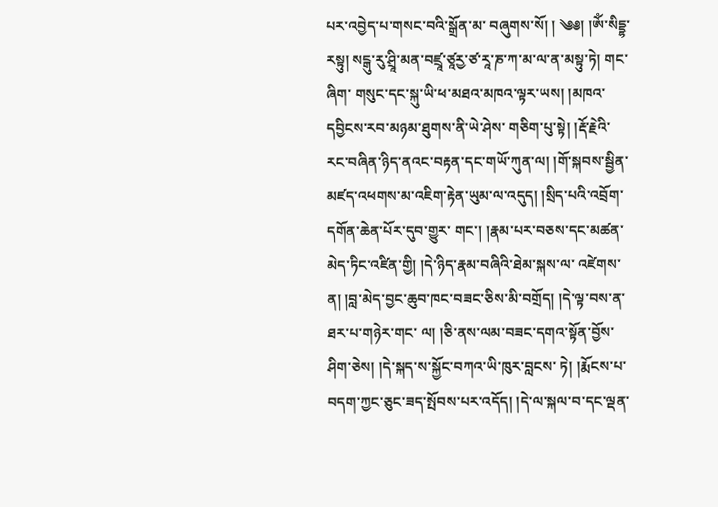པར་འབྱེད་པ་གསང་བའི་སྒྲོན་མ་ བཞུགས་སོ། ། ༄༅། །ༀ་སིདྡྷ་རསྟུ། སངྒུ་རུ་ཤྲཱི་མན་བཛྲཱ་ཙཱརྱ་ཙ་རཱ་ཎ་ཀ་མ་ལ་ན་མསྟུ་ཏེ། གང་ཞིག་ གསུང་དང་སྐུ་ཡི་ཕ་མཐའ་མཁའ་ལྟར་ཡས། །མཁའ་དབྱིངས་རབ་མཉམ་ཐུགས་ནི་ཡེ་ཤེས་ གཅིག་པུ་སྟེ། །རྡོ་རྗེའི་རང་བཞིན་ཉིད་ནའང་བརྟན་དང་གཡོ་ཀུན་ལ། །གོ་སྐབས་སྦྱིན་ མཛད་འཕགས་མ་འཇིག་རྟེན་ཡུམ་ལ་འདུད། །སྲིད་པའི་འབྲོག་དགོན་ཆེན་པོར་དུབ་གྱུར་ གང་། །རྣམ་པར་བཅས་དང་མཚན་མེད་ཏིང་འཛིན་གྱི། །དེ་ཉིད་རྣམ་བཞིའི་ཐེམ་སྐས་ལ་ འཛེགས་ན། །བླ་མེད་བྱང་ཆུབ་ཁང་བཟང་ཅིས་མི་བགྲོད། །དེ་ལྟ་བས་ན་ཐར་པ་གཉེར་གང་ ལ། །ཅི་ནས་ལམ་བཟང་དགའ་སྟོན་བྱོས་ཤིག་ཅེས། །དེ་སྐད་ས་སྐྱོང་བཀའ་ཡི་ཁུར་བླངས་ ཏེ། །རྨོངས་པ་བདག་ཀྱང་ཅུང་ཟད་སྤོབས་པར་འདོད། །དེ་ལ་སྐལ་བ་དང་ལྡན་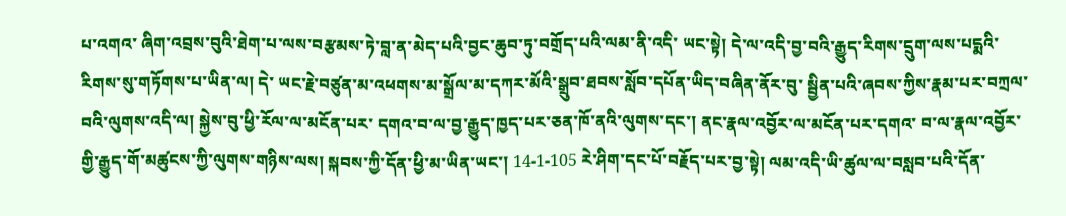པ་འགའ་ ཞིག་འབྲས་བུའི་ཐེག་པ་ལས་བརྩམས་ཏེ་བླ་ན་མེད་པའི་བྱང་ཆུབ་ཏུ་བགྲོད་པའི་ལམ་ནི་འདི་ ཡང་སྟེ། དེ་ལ་འདི་བྱ་བའི་རྒྱུད་རིགས་དྲུག་ལས་པདྨའི་རིགས་སུ་གཏོགས་པ་ཡིན་ལ། དེ་ ཡང་རྗེ་བཙུན་མ་འཕགས་མ་སྒྲོལ་མ་དཀར་མོའི་སྒྲུབ་ཐབས་སློབ་དཔོན་ཡིད་བཞིན་ནོར་བུ་ སྦྱིན་པའི་ཞབས་ཀྱིས་རྣམ་པར་བཀྲལ་བའི་ལུགས་འདི་ལ། སྐྱེས་བུ་ཕྱི་རོལ་ལ་མངོན་པར་ དགའ་བ་ལ་བྱ་རྒྱུད་ཁྱད་པར་ཅན་ཁོ་ནའི་ལུགས་དང་། ནང་རྣལ་འབྱོར་ལ་མངོན་པར་དགའ་ བ་ལ་རྣལ་འབྱོར་གྱི་རྒྱུད་གོ་མཚུངས་ཀྱི་ལུགས་གཉིས་ལས། སྐབས་ཀྱི་དོན་ཕྱི་མ་ཡིན་ཡང་། 14-1-105 རེ་ཤིག་དང་པོ་བརྗོད་པར་བྱ་སྟེ། ལམ་འདི་ཡི་ཚུལ་ལ་བསླབ་པའི་དོན་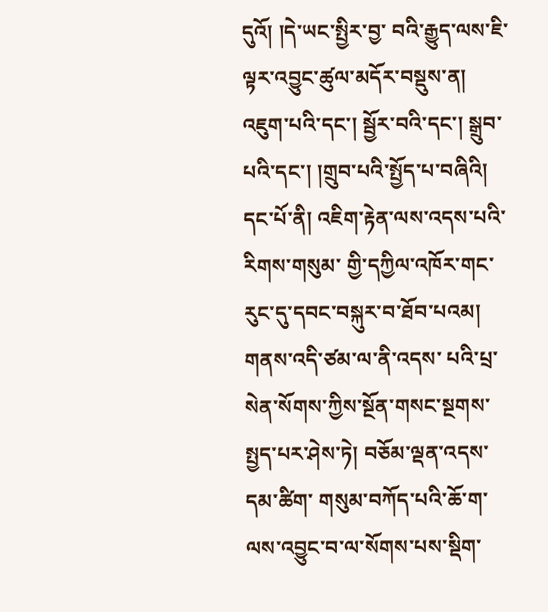དུའོ། །དེ་ཡང་སྤྱིར་བྱ་ བའི་རྒྱུད་ལས་ཇི་ལྟར་འབྱུང་ཚུལ་མདོར་བསྡུས་ན། འཇུག་པའི་དང་། སྦྱོར་བའི་དང་། སྒྲུབ་ པའི་དང་། །གྲུབ་པའི་སྤྱོད་པ་བཞིའི། དང་པོ་ནི། འཇིག་རྟེན་ལས་འདས་པའི་རིགས་གསུམ་ གྱི་དཀྱིལ་འཁོར་གང་རུང་དུ་དབང་བསྐུར་བ་ཐོབ་པའམ། གནས་འདི་ཙམ་ལ་ནི་འདས་ པའི་པྲ་སེན་སོགས་ཀྱིས་སྔོན་གསང་སྔགས་སྤྱད་པར་ཤེས་ཏེ། བཅོམ་ལྡན་འདས་དམ་ཚིག་ གསུམ་བཀོད་པའི་ཆོ་ག་ལས་འབྱུང་བ་ལ་སོགས་པས་སྡིག་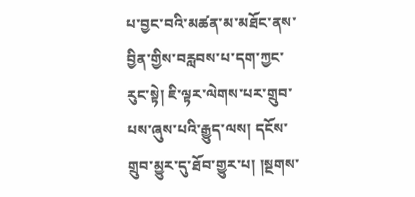པ་བྱང་བའི་མཚན་མ་མཐོང་ནས་ བྱིན་གྱིས་བརླབས་པ་དག་ཀྱང་རུང་སྟེ། ཇི་ལྟར་ལེགས་པར་གྲུབ་པས་ཞུས་པའི་རྒྱུད་ལས། དངོས་གྲུབ་མྱུར་དུ་ཐོབ་གྱུར་པ། །སྔགས་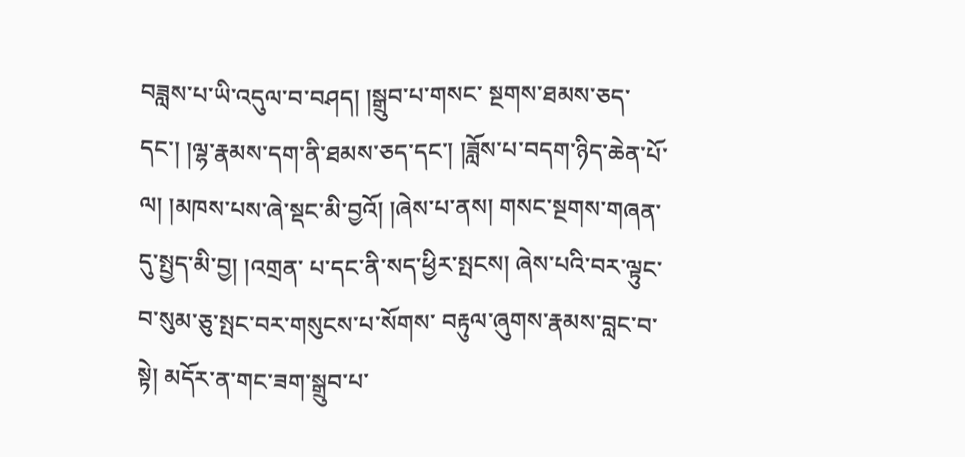བཟླས་པ་ཡི་འདུལ་བ་བཤད། །སྒྲུབ་པ་གསང་ སྔགས་ཐམས་ཅད་དང་། །ལྷ་རྣམས་དག་ནི་ཐམས་ཅད་དང་། །ཟློས་པ་བདག་ཉིད་ཆེན་པོ་ ལ། །མཁས་པས་ཞེ་སྡང་མི་བྱའོ། །ཞེས་པ་ནས། གསང་སྔགས་གཞན་དུ་སྤྱད་མི་བྱ། །འགྲན་ པ་དང་ནི་སད་ཕྱིར་སྤངས། ཞེས་པའི་བར་ལྟུང་བ་སུམ་ཅུ་སྤང་བར་གསུངས་པ་སོགས་ བརྟུལ་ཞུགས་རྣམས་བླང་བ་སྟེ། མདོར་ན་གང་ཟག་སྒྲུབ་པ་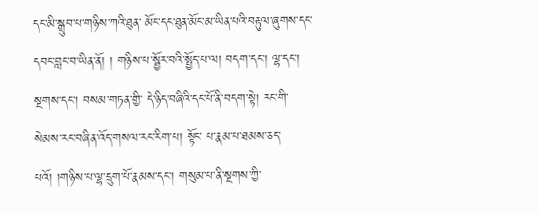དང་མི་སྒྲུབ་པ་གཉིས་ཀའི་ཐུན་ མོང་དང་ཐུན་མོང་མ་ཡིན་པའི་བརྟུལ་ཞུགས་དང་དབང་བླང་བ་ཡིན་ནོ། ། གཉིས་པ་སྦྱོར་བའི་སྤྱོད་པ་ལ། བདག་དང་། ལྷ་དང་། སྔགས་དང་། བསམ་གཏན་གྱི་ དེ་ཉིད་བཞིའི་དང་པོ་ནི་བདག་སྟེ། རང་གི་སེམས་རང་བཞིན་འོད་གསལ་རང་རིག་པ། སྟོང་ པ་རྣམ་པ་ཐམས་ཅད་པའོ། །གཉིས་པ་ལྷ་དྲུག་པོ་རྣམས་དང་། གསུམ་པ་ནི་སྔགས་ཀྱི་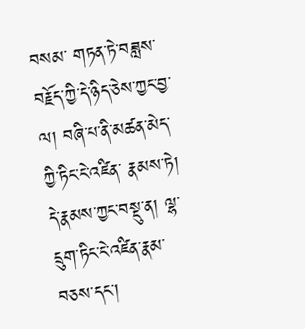བསམ་ གཏན་ཏེ་བཟླས་བརྗོད་ཀྱི་དེ་ཉིད་ཅེས་ཀྱང་བྱ་ལ། བཞི་པ་ནི་མཚན་མེད་ཀྱི་ཏིང་ངེ་འཛིན་ རྣམས་ཏེ། དེ་རྣམས་ཀྱང་བསྡུ་ན། ལྷ་དྲུག་ཏིང་ངེ་འཛིན་རྣམ་བཅས་དང་།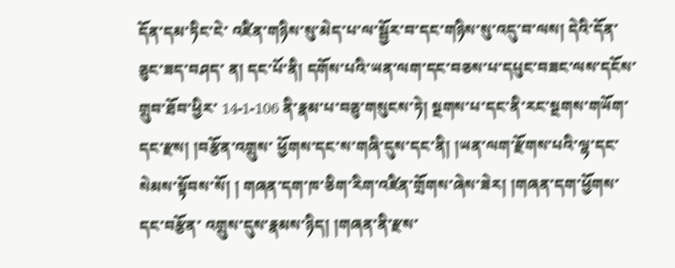དོན་དམ་ཏིང་ངེ་ འཛིན་གཉིས་སུ་མེད་པ་ལ་སྦྱོར་བ་དང་གཉིས་སུ་འདུ་བ་ལས། དེའི་དོན་ཅུང་ཟད་བཤད་ ན། དང་པོ་ནི། དགོས་པའི་ཡན་ལག་དང་བཅས་པ་དཔུང་བཟང་ལས་དངོས་གྲུབ་ཐོབ་ཕྱིར་ 14-1-106 ནི་རྣམ་པ་བཅུ་གསུངས་ཏེ། སྔགས་པ་དང་ནི་རང་སྔགས་གཡོག་དང་རྫས། །བརྩོན་འགྲུས་ ཕྱོགས་དང་ས་གཞི་དུས་དང་ནི། །ཡན་ལག་རྫོགས་པའི་ལྷ་དང་སེམས་སྟོབས་སོ། ། གཞན་དག་ཁ་ཅིག་རིག་འཛིན་གྲོགས་ཞེས་ཟེར། །གཞན་དག་ཕྱོགས་དང་བརྩོན་ འགྲུས་དུས་རྣམས་ཉིད། །གཞན་ནི་རྫས་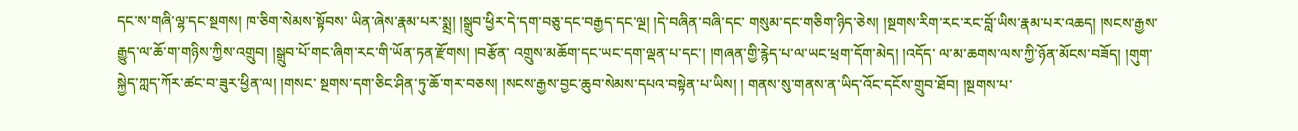དང་ས་གཞི་ལྷ་དང་སྔགས། ཁ་ཅིག་སེམས་སྟོབས་ ཡིན་ཞེས་རྣམ་པར་སྨྲ། །སྒྲུབ་ཕྱིར་དེ་དག་བཅུ་དང་བརྒྱད་དང་ལྔ། །དེ་བཞིན་བཞི་དང་ གསུམ་དང་གཅིག་ཉིད་ཅེས། །སྔགས་རིག་རང་རང་བློ་ཡིས་རྣམ་པར་འཆད། །སངས་རྒྱས་ རྒྱུད་ལ་ཆོ་ག་གཉིས་ཀྱིས་འགྲུབ། །སྒྲུབ་པོ་གང་ཞིག་རང་གི་ཡོན་ཏན་རྫོགས། །བརྩོན་ འགྲུས་མཆོག་དང་ཡང་དག་ལྡན་པ་དང་། །གཞན་གྱི་རྙེད་པ་ལ་ཡང་ཕྲག་དོག་མེད། །འདོད་ ལ་མ་ཆགས་ལས་ཀྱི་ཉོན་མོངས་བཟོད། །གུག་སྐྱེད་ཀླད་ཀོར་ཚང་བ་ཟུར་ཕྱིན་ལ། །གསང་ སྔགས་དག་ཅིང་ཤིན་ཏུ་ཆོ་གར་བཅས། །སངས་རྒྱས་བྱང་ཆུབ་སེམས་དཔའ་བསྟེན་པ་ཡིས། ། གནས་སུ་གནས་ན་ཡིད་འོང་དངོས་གྲུབ་ཐོབ། །སྔགས་པ་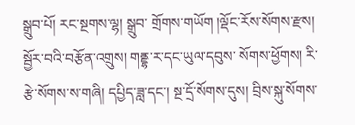སྒྲུབ་པོ། རང་སྔགས་ལྷ། སྒྲུབ་ གྲོགས་གཡོག །ལྡོང་རོས་སོགས་རྫས། སྦྱོར་བའི་བརྩོན་འགྲུས། གནྡྷ་ར་དང་ཡུལ་དབུས་ སོགས་ཕྱོགས། རི་རྩེ་སོགས་ས་གཞི། དཔྱིད་ཟླ་དང་། སྔ་དྲོ་སོགས་དུས། བྲིས་སྐུ་སོགས་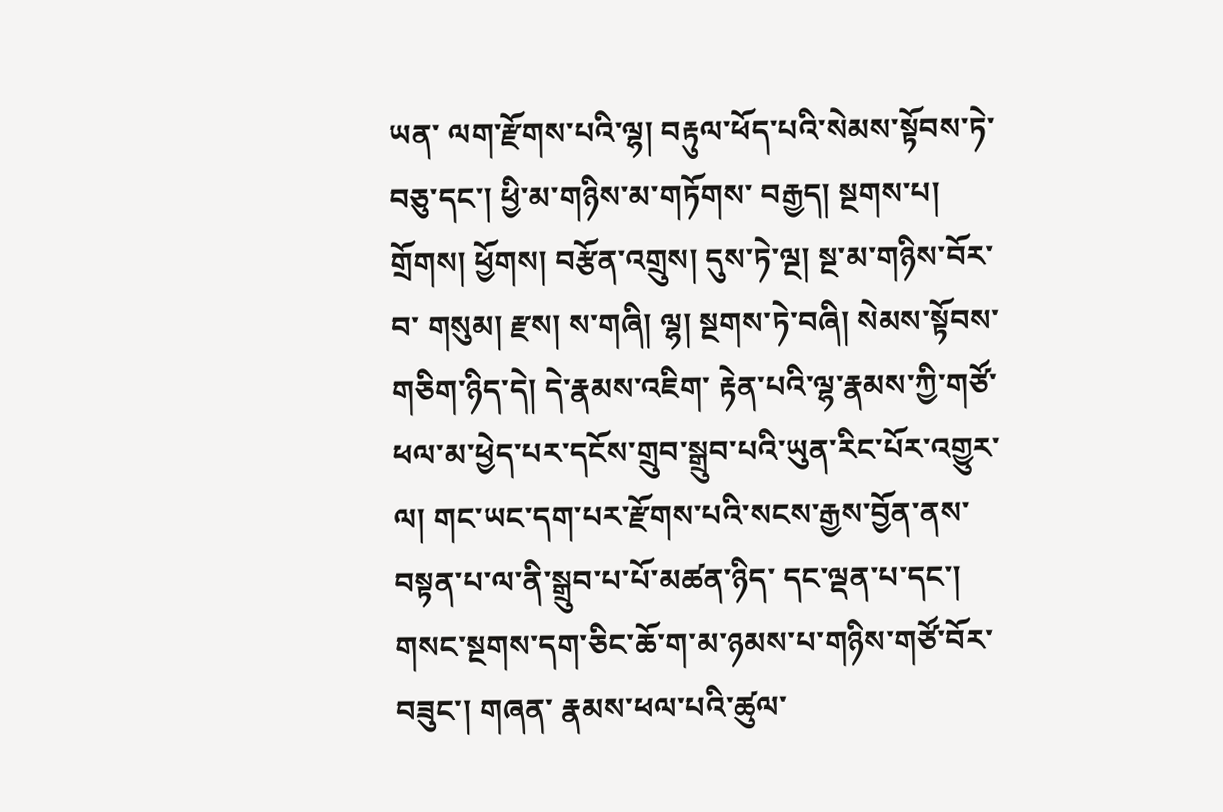ཡན་ ལག་རྫོགས་པའི་ལྷ། བརྟུལ་ཕོད་པའི་སེམས་སྟོབས་ཏེ་བཅུ་དང་། ཕྱི་མ་གཉིས་མ་གཏོགས་ བརྒྱད། སྔགས་པ། གྲོགས། ཕྱོགས། བརྩོན་འགྲུས། དུས་ཏེ་ལྔ། སྔ་མ་གཉིས་བོར་བ་ གསུམ། རྫས། ས་གཞི། ལྷ། སྔགས་ཏེ་བཞི། སེམས་སྟོབས་གཅིག་ཉིད་དེ། དེ་རྣམས་འཇིག་ རྟེན་པའི་ལྷ་རྣམས་ཀྱི་གཙོ་ཕལ་མ་ཕྱེད་པར་དངོས་གྲུབ་སྒྲུབ་པའི་ཡུན་རིང་པོར་འགྱུར་ལ། གང་ཡང་དག་པར་རྫོགས་པའི་སངས་རྒྱས་བྱོན་ནས་བསྟན་པ་ལ་ནི་སྒྲུབ་པ་པོ་མཚན་ཉིད་ དང་ལྡན་པ་དང་། གསང་སྔགས་དག་ཅིང་ཆོ་ག་མ་ཉམས་པ་གཉིས་གཙོ་བོར་བཟུང་། གཞན་ རྣམས་ཕལ་པའི་ཚུལ་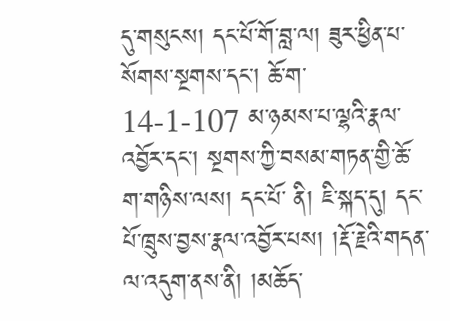དུ་གསུངས། དང་པོ་གོ་བླ་ལ། ཟུར་ཕྱིན་པ་སོགས་སྔགས་དང་། ཆོ་ག་ 14-1-107 མ་ཉམས་པ་ལྷའི་རྣལ་འབྱོར་དང་། སྔགས་ཀྱི་བསམ་གཏན་གྱི་ཆོ་ག་གཉིས་ལས། དང་པོ་ ནི། ཇི་སྐད་དུ། དང་པོ་ཁྲུས་བྱས་རྣལ་འབྱོར་པས། །རྡོ་རྗེའི་གདན་ལ་འདུག་ནས་ནི། །མཆོད་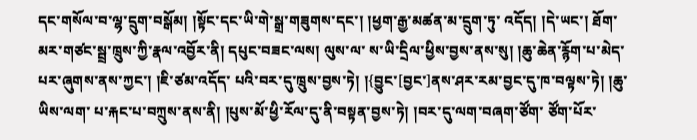དང་གསོལ་བ་ལྷ་དྲུག་བསྒོམ། །སྟོང་དང་ཡི་གེ་སྒྲ་གཟུགས་དང་། །ཕྱག་རྒྱ་མཚན་མ་དྲུག་ཏུ་ འདོད། །དེ་ཡང་། ཐོག་མར་གཙང་སྦྲ་ཁྲུས་ཀྱི་རྣལ་འབྱོར་ནི། དཔུང་བཟང་ལས། ལུས་ལ་ ས་ཡི་དྲིལ་ཕྱིས་བྱས་ནས་སུ། །ཆུ་ཆེན་རྙོག་པ་མེད་པར་ཞུགས་ནས་ཀྱང་། །ཇི་ཙམ་འདོད་ པའི་བར་དུ་ཁྲུས་བྱས་ཏེ། །{བྱུང་[བྱང་]ནས་ཤར་རམ་བྱང་དུ་ཁ་བལྟས་ཏེ། །ཆུ་ཡིས་ལག་ པ་རྐང་པ་བཀྲུས་ནས་ནི། །པུས་མོ་ཕྱི་རོལ་དུ་ནི་བསྟན་བྱས་ཏེ། །བར་དུ་ལག་བཞག་ཙོག་ ཙོག་པོར་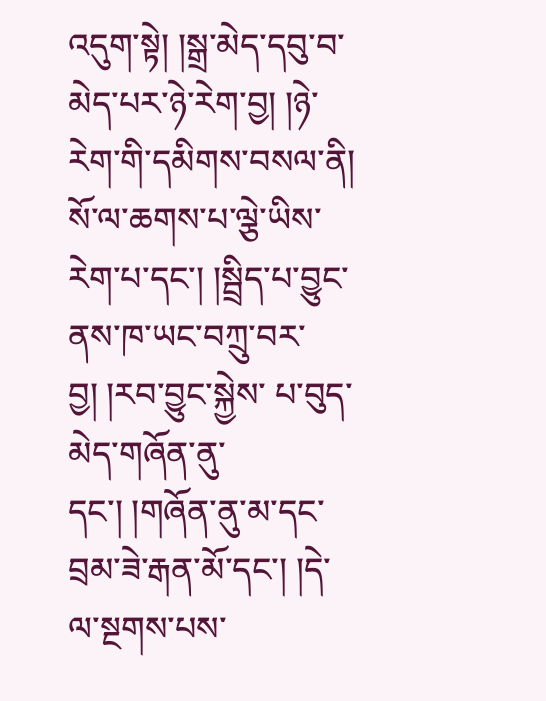འདུག་སྟེ། །སྒྲ་མེད་དབུ་བ་མེད་པར་ཉེ་རེག་བྱ། །ཉེ་རེག་གི་དམིགས་བསལ་ནི། སོ་ལ་ཆགས་པ་ལྕེ་ཡིས་རེག་པ་དང་། །སྦྲིད་པ་བྱུང་ནས་ཁ་ཡང་བཀྲུ་བར་བྱ། །རབ་བྱུང་སྐྱེས་ པ་བུད་མེད་གཞོན་ནུ་དང་། །གཞོན་ནུ་མ་དང་བྲམ་ཟེ་རྒན་མོ་དང་། །དེ་ལ་སྔགས་པས་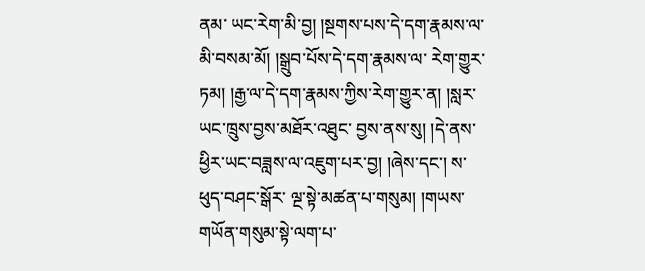ནམ་ ཡང་རེག་མི་བྱ། །སྔགས་པས་དེ་དག་རྣམས་ལ་མི་བསམ་མོ། །སྒྲུབ་པོས་དེ་དག་རྣམས་ལ་ རེག་གྱུར་ཏམ། །རྒྱ་ལ་དེ་དག་རྣམས་ཀྱིས་རེག་གྱུར་ན། །སླར་ཡང་ཁྲུས་བྱས་མཐོར་འཐུང་ བྱས་ནས་སུ། །དེ་ནས་ཕྱིར་ཡང་བཟླས་ལ་འཇུག་པར་བྱ། །ཞེས་དང་། ས་ཕུད་བཤང་སྒོར་ ལྔ་སྟེ་མཚན་པ་གསུམ། །གཡས་གཡོན་གསུམ་སྟེ་ལག་པ་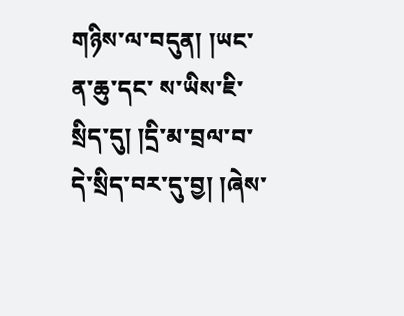གཉིས་ལ་བདུན། །ཡང་ན་ཆུ་དང་ ས་ཡིས་ཇི་སྲིད་དུ། །དྲི་མ་བྲལ་བ་དེ་སྲིད་བར་དུ་བྱ། །ཞེས་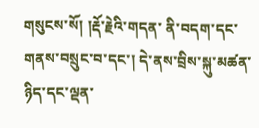གསུངས་སོ། །རྡོ་རྗེའི་གདན་ ནི་བདག་དང་གནས་བསྲུང་བ་དང་། དེ་ནས་བྲིས་སྐུ་མཚན་ཉིད་དང་ལྡན་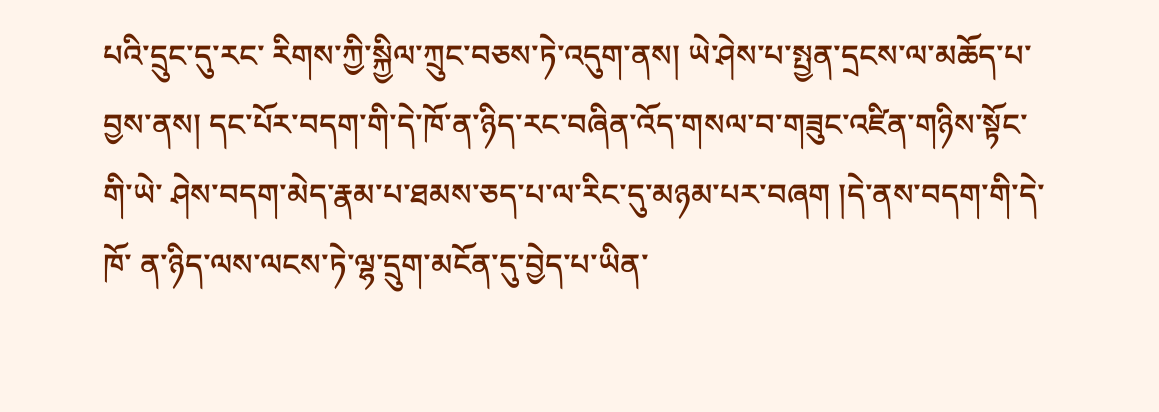པའི་དྲུང་དུ་རང་ རིགས་ཀྱི་སྐྱིལ་ཀྲུང་བཅས་ཏེ་འདུག་ནས། ཡེ་ཤེས་པ་སྤྱན་དྲངས་ལ་མཆོད་པ་བྱས་ནས། དང་པོར་བདག་གི་དེ་ཁོ་ན་ཉིད་རང་བཞིན་འོད་གསལ་བ་གཟུང་འཛིན་གཉིས་སྟོང་གི་ཡེ་ ཤེས་བདག་མེད་རྣམ་པ་ཐམས་ཅད་པ་ལ་རིང་དུ་མཉམ་པར་བཞག །དེ་ནས་བདག་གི་དེ་ཁོ་ ན་ཉིད་ལས་ལངས་ཏེ་ལྷ་དྲུག་མངོན་དུ་བྱེད་པ་ཡིན་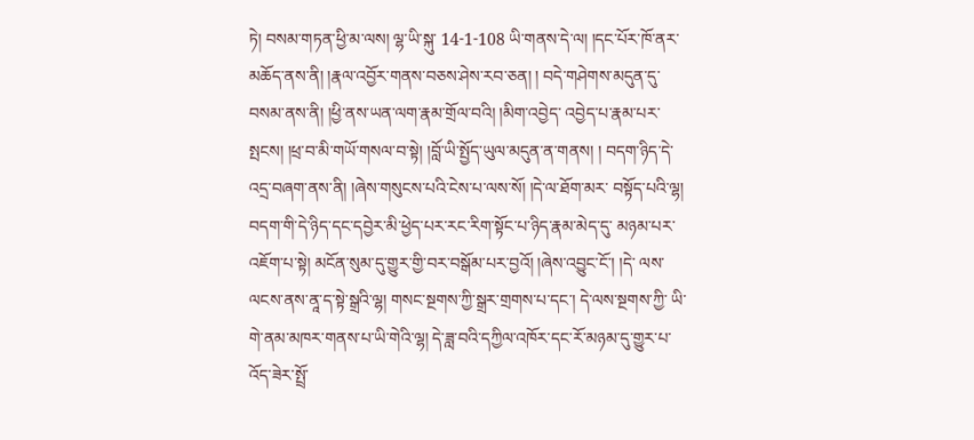ཏེ། བསམ་གཏན་ཕྱི་མ་ལས། ལྷ་ཡི་སྐུ་ 14-1-108 ཡི་གནས་དེ་ལ། །དང་པོར་ཁོ་ནར་མཆོད་ནས་ནི། །རྣལ་འབྱོར་གནས་བཅས་ཤེས་རབ་ཅན། ། བདེ་གཤེགས་མདུན་དུ་བསམ་ནས་ནི། །ཕྱི་ནས་ཡན་ལག་རྣམ་གྲོལ་བའི། །མིག་འབྱེད་ འབྱེད་པ་རྣམ་པར་སྤངས། །ཕྲ་བ་མི་གཡོ་གསལ་བ་སྟེ། །བློ་ཡི་སྤྱོད་ཡུལ་མདུན་ན་གནས། ། བདག་ཉིད་དེ་འདྲ་བཞག་ནས་ནི། །ཞེས་གསུངས་པའི་ངེས་པ་ལས་སོ། །དེ་ལ་ཐོག་མར་ བསྟོད་པའི་ལྷ། བདག་གི་དེ་ཉིད་དང་དབྱེར་མི་ཕྱེད་པར་རང་རིག་སྟོང་པ་ཉིད་རྣམ་མེད་དུ་ མཉམ་པར་འཇོག་པ་སྟེ། མངོན་སུམ་དུ་གྱུར་གྱི་བར་བསྒོམ་པར་བྱའོ། །ཞེས་འབྱུང་ངོ་། །དེ་ ལས་ལངས་ནས་ནཱ་ད་སྟེ་སྒྲའི་ལྷ། གསང་སྔགས་ཀྱི་སྒྲར་གྲགས་པ་དང་། དེ་ལས་སྔགས་ཀྱི་ ཡི་གེ་ནམ་མཁར་གནས་པ་ཡི་གེའི་ལྷ། དེ་ཟླ་བའི་དཀྱིལ་འཁོར་དང་རོ་མཉམ་དུ་གྱུར་པ་ འོད་ཟེར་སྤྲོ་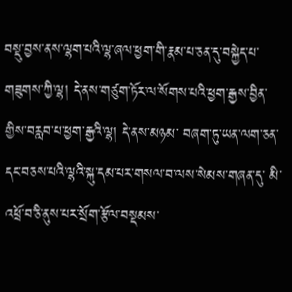བསྡུ་བྱས་ནས་ལྷག་པའི་ལྷ་ཞལ་ཕྱག་གི་རྣམ་པ་ཅན་དུ་བསྐྱེད་པ་གཟུགས་ཀྱི་ལྷ། དེ་ནས་གཙུག་ཏོར་ལ་སོགས་པའི་ཕྱག་རྒྱས་བྱིན་གྱིས་བརླབ་པ་ཕྱག་རྒྱའི་ལྷ། དེ་ནས་མཉམ་ བཞག་ཏུ་ཡན་ལག་ཅན་དང་བཅས་པའི་ལྷའི་སྐུ་དམ་པར་གསལ་བ་ལས་སེམས་གཞན་དུ་ མི་འཕྲོ་བ་ཅི་ནུས་པར་སྲོག་རྩོལ་བསྡམས་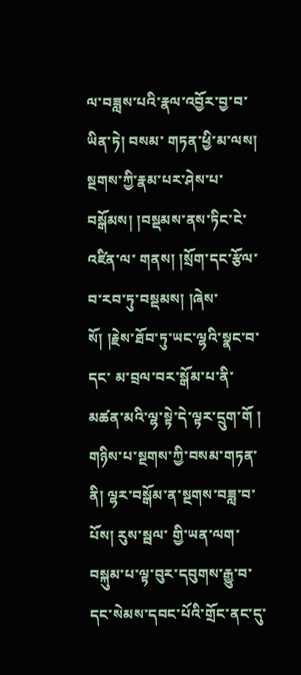ལ་བཟླས་པའི་རྣལ་འབྱོར་བྱ་བ་ཡིན་ཏེ། བསམ་ གཏན་ཕྱི་མ་ལས། སྔགས་ཀྱི་རྣམ་པར་ཤེས་པ་བསྒོམས། །བསྡམས་ནས་ཏིང་ངེ་འཛིན་ལ་ གནས། །སྲོག་དང་རྩོལ་བ་རབ་ཏུ་བསྡམས། །ཞེས་སོ། །རྗེས་ཐོབ་ཏུ་ཡང་ལྷའི་སྣང་བ་དང་ མ་བྲལ་བར་སྒོམ་པ་ནི་མཚན་མའི་ལྷ་སྟེ་དེ་ལྟར་དྲུག་གོ ། གཉིས་པ་སྔགས་ཀྱི་བསམ་གཏན་ནི། ལྷར་བསྒོམ་ན་སྔགས་བཟླ་བ་པོས། རུས་སྦལ་ གྱི་ཡན་ལག་བསྐུམ་པ་ལྟ་བུར་དབུགས་རྒྱུ་བ་དང་སེམས་དབང་པོའི་གྲོང་ནང་དུ་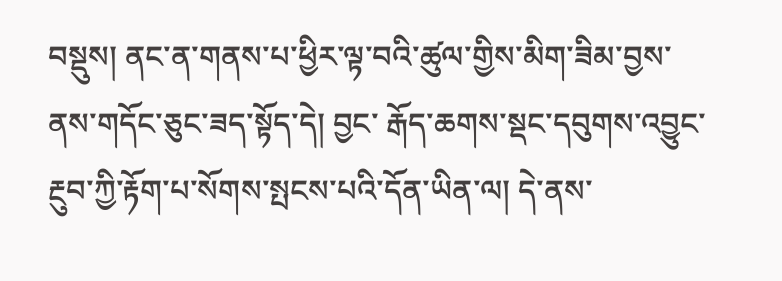བསྡུས། ནང་ན་གནས་པ་ཕྱིར་ལྟ་བའི་ཚུལ་གྱིས་མིག་ཟིམ་བྱས་ནས་གདོང་ཅུང་ཟད་སྟོད་དེ། བྱང་ རྒོད་ཆགས་སྡང་དབུགས་འབྱུང་རྔུབ་ཀྱི་རྟོག་པ་སོགས་སྤངས་པའི་དོན་ཡིན་ལ། དེ་ནས་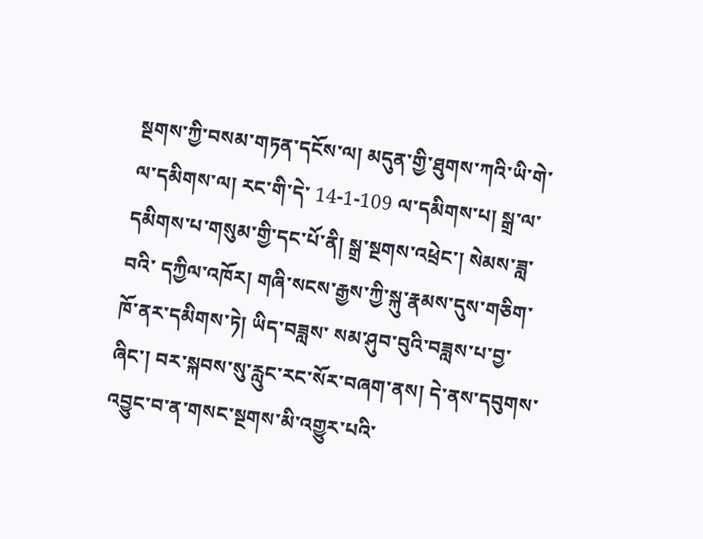སྔགས་ཀྱི་བསམ་གཏན་དངོས་ལ། མདུན་གྱི་ཐུགས་ཀའི་ཡི་གེ་ལ་དམིགས་ལ། རང་གི་དེ་ 14-1-109 ལ་དམིགས་པ། སྒྲ་ལ་དམིགས་པ་གསུམ་གྱི་དང་པོ་ནི། སྒྲ་སྔགས་འཕྲེང་། སེམས་ཟླ་བའི་ དཀྱིལ་འཁོར། གཞི་སངས་རྒྱས་ཀྱི་སྐུ་རྣམས་དུས་གཅིག་ཁོ་ནར་དམིགས་ཏེ། ཡིད་བཟླས་ སམ་ཤུབ་བུའི་བཟླས་པ་བྱ་ཞིང་། བར་སྐབས་སུ་རླུང་རང་སོར་བཞག་ནས། དེ་ནས་དབུགས་ འབྱུང་བ་ན་གསང་སྔགས་མི་འགྱུར་པའི་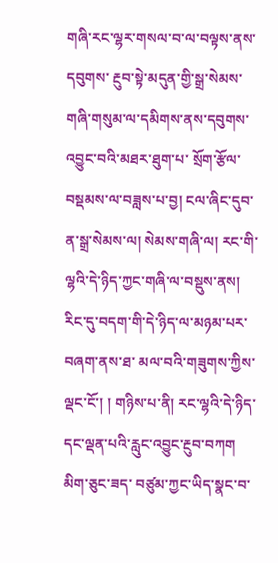གཞི་རང་ལྷར་གསལ་བ་ལ་བལྟས་ནས་དབུགས་ རྔུབ་སྟེ་མདུན་གྱི་སྒྲ་སེམས་གཞི་གསུམ་ལ་དམིགས་ནས་དབུགས་འབྱུང་བའི་མཐར་ཐུག་པ་ སྲོག་རྩོལ་བསྡམས་ལ་བཟླས་པ་བྱ། ངལ་ཞིང་དུབ་ན་སྒྲ་སེམས་ལ། སེམས་གཞི་ལ། རང་གི་ ལྷའི་དེ་ཉིད་ཀྱང་གཞི་ལ་བསྡུས་ནས། རིང་དུ་བདག་གི་དེ་ཉིད་ལ་མཉམ་པར་བཞག་ནས་ཐ་ མལ་བའི་གཟུགས་ཀྱིས་ལྡང་ངོ་། ། གཉིས་པ་ནི། རང་ལྷའི་དེ་ཉིད་དང་ལྡན་པའི་རླུང་འབྱུང་རྔུབ་བཀག མིག་ཅུང་ཟད་ བཙུམ་ཀྱང་ཡིད་སྣང་བ་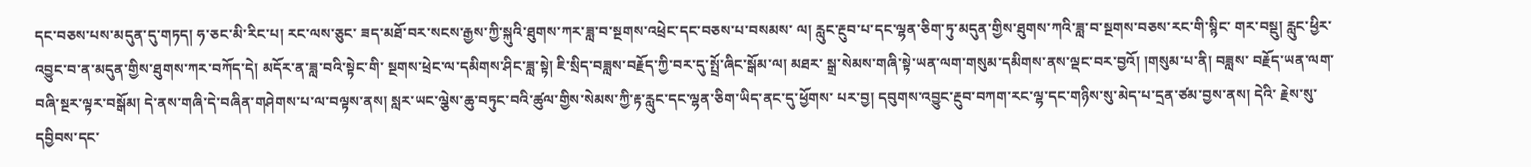དང་བཅས་པས་མདུན་དུ་གཏད། ཧ་ཅང་མི་རིང་པ། རང་ལས་ཅུང་ ཟད་མཐོ་བར་སངས་རྒྱས་ཀྱི་སྐུའི་ཐུགས་ཀར་ཟླ་བ་སྔགས་འཕྲེང་དང་བཅས་པ་བསམས་ ལ། རླུང་རྔུབ་པ་དང་ལྷན་ཅིག་ཏུ་མདུན་གྱིས་ཐུགས་ཀའི་ཟླ་བ་སྔགས་བཅས་རང་གི་སྙིང་ གར་བསྡུ། རླུང་ཕྱིར་འབྱུང་བ་ན་མདུན་གྱིས་ཐུགས་ཀར་བཀོད་དེ། མདོར་ན་ཟླ་བའི་སྟེང་གི་ སྔགས་ཕྲེང་ལ་དམིགས་ཤིང་ཟླ་སྟེ། ཇི་སྲིད་བཟླས་བརྗོད་ཀྱི་བར་དུ་སྤྲོ་ཞིང་སྒོམ་ལ། མཐར་ སྒྲ་སེམས་གཞི་སྟེ་ཡན་ལག་གསུམ་དམིགས་ནས་ལྡང་བར་བྱའོ། །གསུམ་པ་ནི། བཟླས་ བརྗོད་ཡན་ལག་བཞི་སྔར་ལྟར་བསྒོམ། དེ་ནས་གཞི་དེ་བཞིན་གཤེགས་པ་ལ་བལྟས་ནས། སླར་ཡང་ལྕེས་ཆུ་བཏུང་བའི་ཚུལ་གྱིས་སེམས་ཀྱི་རྟ་རླུང་དང་ལྷན་ཅིག་ཡིད་ནང་དུ་ཕྱོགས་ པར་བྱ། དབུགས་འབྱུང་རྔུབ་བཀག་རང་ལྷ་དང་གཉིས་སུ་མེད་པ་དྲན་ཙམ་བྱས་ནས། དེའི་ རྗེས་སུ་དབྱིབས་དང་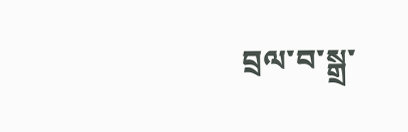བྲལ་བ་སྒྲ་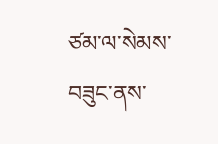ཙམ་ལ་སེམས་བཟུང་ནས་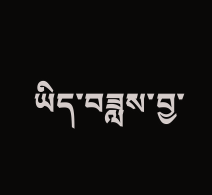ཡིད་བཟླས་བྱ་